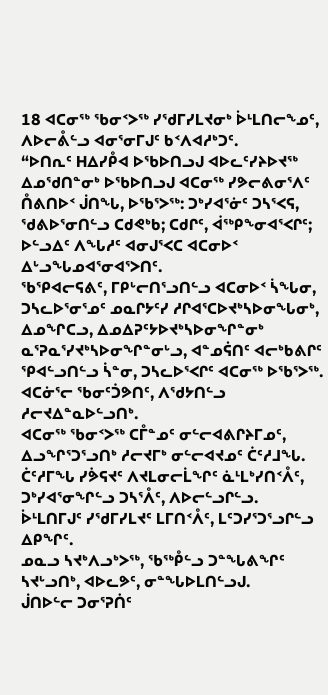18 ᐊᑕᓂᖅ ᖃᓂᑉᐳᖅ ᓯᖁᒥᓯᒪᔪᓂᒃ ᐆᒻᒪᑎᓕᖕᓄᑦ, ᐱᐅᓕᕔᓪᓗ ᐊᓂᕐᓂᒥᒍᑦ ᑲᑉᐱᐊᓱᒃᑐᑦ.
“ᐅᑎᕆᑦ ᕼᐃᓯᑬᐊ ᐅᖃᐅᑎᓗᒍ ᐊᐅᓚᑦᓯᔨᐅᔪᖅ ᐃᓄᖁᑎᓐᓂᒃ ᐅᖃᐅᑎᓗᒍ ᐊᑕᓂᖅ ᓯᕗᓕᕕᓂᕐᐱᑦ ᑍᕕᑎᐅᑉ ᒎᑎᖓ, ᐅᖃᕐᐳᖅ: ᑐᒃᓯᐊᕐᓃᑦ ᑐᓴᕐᐸᕋ, ᖁᕕᐅᕐᓂᑎᓪᓗ ᑕᑯᕙᒃᑲ; ᑕᑯᒋᑦ, ᐋᖅᑭᖕᓂᐊᕐᐸᒋᑦ; ᐅᓪᓗᐃᑦ ᐱᖓᓱᑦ ᐊᓂᒍᕐᐸᑕ ᐊᑕᓂᐅᑉ ᐃᒡᓗᖓᓄᐊᕐᓂᐊᕐᐳᑎᑦ.
ᖃᕿᐊᓕᕋᕕᑦ, ᒥᑭᒡᓕᑎᕐᓗᑎᓪᓗ ᐊᑕᓂᐅᑉ ᓵᖓᓂ, ᑐᓴᓚᐅᕐᓂᕐᓄᑦ ᓄᓇᒋᔭᑦᓯ ᓱᒋᐊᕐᑕᐅᔪᒃᓴᐅᓂᖓᓂᒃ, ᐃᓄᖏᑕᓗ, ᐃᓄᐃᕈᑦᔭᐅᔪᒃᓴᐅᓂᖏᓐᓂᒃ ᓇᕐᕈᓇᕐᓯᔪᒃᓴᐅᓂᖏᓐᓂᒡᓗ, ᐊᓐᓄᕌᑎᑦ ᐊᓕᒃᑲᕕᒋᑦ ᕿᐊᓪᓗᑎᓪᓗ ᓵᓐᓂ, ᑐᓴᓚᐅᕐᐸᒋᑦ ᐊᑕᓂᖅ ᐅᖃᕐᐳᖅ.
ᐊᑕᓃᕐᓕ ᖃᓂᑦᑑᕗᑎᑦ, ᐱᖁᔭᑎᓪᓗ ᓱᓕᔪᐃᓐᓇᐅᓪᓗᑎᒃ.
ᐊᑕᓂᖅ ᖃᓂᑉᐳᖅ ᑕᒤᓐᓄᑦ ᓂᓪᓕᐊᕕᒋᔨᒥᓄᑦ, ᐃᓗᖏᕐᑐᕐᓗᑎᒃ ᓱᓕᔪᒥᒃ ᓂᓪᓕᐊᔪᓄᑦ ᑖᑦᓱᒧᖓ.
ᑖᑦᓱᒥᖓ ᓯᕘᕋᔪᑦ ᐱᔪᒪᓂᓕᒫᖏᑦ ᓈᒻᒪᒃᓯᑎᑉᐰᑦ, ᑐᒃᓯᐊᕐᓂᖏᓪᓗ ᑐᓴᕐᐰᑦ, ᐱᐅᓕᓪᓗᒋᓪᓗ.
ᐆᒻᒪᑎᒥᒍᑦ ᓯᖁᒥᓯᒪᔪᑦ ᒪᒥᑎᑉᐰᑦ, ᒪᑦᑐᓯᕐᑐᕐᓗᒋᓪᓗ ᐃᑭᖏᑦ.
ᓄᓇᓗ ᓴᔪᒃᐱᓗᒃᐳᖅ, ᖃᖅᑬᓪᓗ ᑐᓐᖓᕕᖏᑦ ᓴᔪᒡᓗᑎᒃ, ᐊᐅᓚᕗᑦ, ᓂᓐᖓᐅᒪᑎᓪᓗᒍ.
ᒎᑎᐅᓪᓕ ᑐᓂᕐᕈᑏᑦ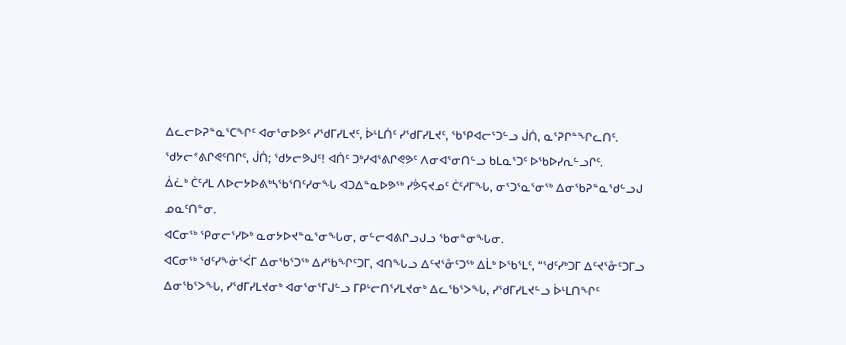ᐃᓚᓕᐅᕈᓐᓇᕐᑕᖏᑦ ᐊᓂᕐᓂᐅᕗᑦ ᓯᖁᒥᓯᒪᔪᑦ, ᐆᒻᒪᑏᑦ ᓯᖁᒥᓯᒪᔪᑦ, ᖃᕿᐊᓕᕐᑐᓪᓗ ᒎᑏ, ᓇᕐᕈᒋᓐᖏᓚᑎᑦ.
ᖁᔭᓕᕝᕕᒋᕙᑦᑎᒋᑦ, ᒎᑏ; ᖁᔭᓕᕗᒍᑦ! ᐊᑏᑦ ᑐᒃᓯᐊᕐᕕᒋᕙᕗᑦ ᐱᓂᐊᕐᓂᑎᓪᓗ ᑲᒪᓇᕐᑐᑦ ᐅᖃᐅᓯᕆᓪᓗᒋᑦ.
ᐄᓛᒃ ᑖᑦᓱᒪ ᐱᐅᓕᔭᐅᕕᒃᓴᖃᕐᑎᑦᓯᓂᖓ ᐊᑐᐃᓐᓇᐅᕗᖅ ᓯᕘᕋᔪᓄᑦ ᑖᑦᓱᒥᖓ, ᓂᕐᑐᕐᓇᕐᓂᖅ ᐃᓂᖃᕈᓐᓇᖁᓪᓗᒍ ᓄᓇᑦᑎᓐᓂ.
ᐊᑕᓂᖅ ᕿᓂᓕᕐᓯᐅᒃ ᓇᓂᔭᐅᔪᓐᓇᕐᓂᖓᓂ, ᓂᓪᓕᐊᕕᒋᓗᒍᓗ ᖃᓂᓐᓂᖓᓂ.
ᐊᑕᓂᖅ ᖁᑦᓯᖕᓃᕐᐹᒥ ᐃᓂᖃᕐᑐᖅ ᐃᓱᖃᖏᑦᑐᒥ, ᐊᑎᖓᓗ ᐃᑦᔪᕐᓁᑦᑐᖅ ᐃᒫᒃ ᐅᖃᕐᒪᑦ, “ᖁᑦᓯᒃᑐᒥ ᐃᑦᔪᕐᓁᑦᑐᒥᓗ ᐃᓂᖃᕐᐳᖓ, ᓯᖁᒥᓯᒪᔪᓂᒃ ᐊᓂᕐᓂᕐᒥᒍᓪᓗ ᒥᑭᒡᓕᑎᕐᓯᒪᔪᓂᒃ ᐃᓚᖃᕐᐳᖓ, ᓯᖁᒥᓯᒪᔪᓪᓗ ᐆᒻᒪᑎᖏᑦ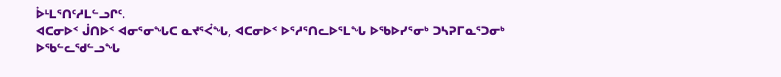ᐆᒻᒪᕐᑎᑦᓱᒪᓪᓗᒋᑦ.
ᐊᑕᓂᐅᑉ ᒎᑎᐅᑉ ᐊᓂᕐᓂᖓᑕ ᓇᔪᕐᐹᖓ, ᐊᑕᓂᐅᑉ ᐅᕐᓱᕐᑎᓚᐅᕐᒪᖓ ᐅᖃᐅᓯᕐᓂᒃ ᑐᓴᕈᒥᓇᕐᑐᓂᒃ ᐅᖃᓪᓚᖁᓪᓗᖓ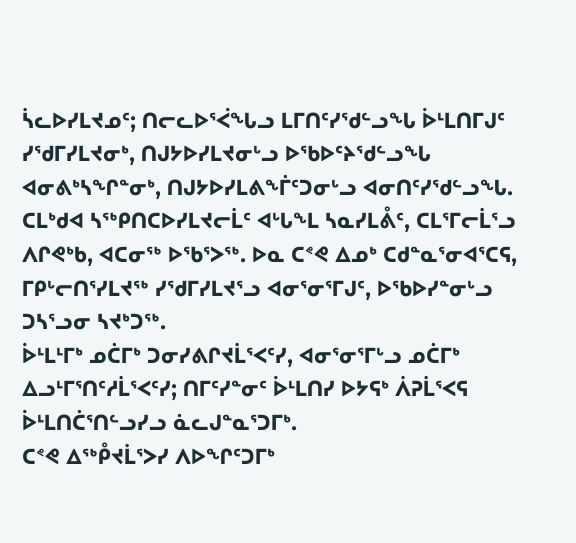ᓵᓚᐅᓯᒪᔪᓄᑦ; ᑎᓕᓚᐅᕐᐹᖓᓗ ᒪᒥᑎᑦᓯᖁᓪᓗᖓ ᐆᒻᒪᑎᒥᒍᑦ ᓯᖁᒥᓯᒪᔪᓂᒃ, ᑎᒍᔭᐅᓯᒪᔪᓂᒡᓗ ᐅᖃᐅᑦᔨᖁᓪᓗᖓ ᐊᓂᕕᒃᓴᖏᓐᓂᒃ, ᑎᒍᔭᐅᓯᒪᕕᖕᒦᑦᑐᓂᒡᓗ ᐊᓂᑎᑦᓯᖁᓪᓗᖓ.
ᑕᒪᒃᑯᐊ ᓴᖅᑭᑎᑕᐅᓯᒪᔪᓕᒫᑦ ᐊᒡᒐᖕᒪ ᓴᓇᓯᒪᕔᑦ, ᑕᒪᕐᒥᓕᒫᕐᓗ ᐱᒋᕙᒃᑲ, ᐊᑕᓂᖅ ᐅᖃᕐᐳᖅ. ᐅᓇ ᑕᕝᕙ ᐃᓄᒃ ᑕᑯᓐᓇᕐᓂᐊᕐᑕᕋ, ᒥᑭᒡᓕᑎᕐᓯᒪᔪᖅ ᓯᖁᒥᓯᒪᔪᕐᓗ ᐊᓂᕐᓂᕐᒥᒍᑦ, ᐅᖃᐅᓯᓐᓂᒡᓗ ᑐᓴᕐᓗᓂ ᓴᔪᒃᑐᖅ.
ᐆᒻᒪᒻᒥᒃ ᓄᑖᒥᒃ ᑐᓂᓯᕕᒋᔪᒫᕐᐸᑦᓯ, ᐊᓂᕐᓂᕐᒥᒡᓗ ᓄᑖᒥᒃ ᐃᓗᒻᒥᕐᑎᑦᓱᒫᕐᐸᑦᓯ; ᑎᒥᑦᓯᓐᓂᑦ ᐆᒻᒪᑎᓯ ᐅᔭᕋᒃ ᐲᕈᒫᕐᐸᕋ ᐆᒻᒪᑎᑖᕐᑎᓪᓗᓯᓗ ᓈᓚᒍᓐᓇᕐᑐᒥᒃ.
ᑕᕝᕙ ᐃᖅᑬᔪᒫᕐᐳᓯ ᐱᐅᖏᑦᑐᒥᒃ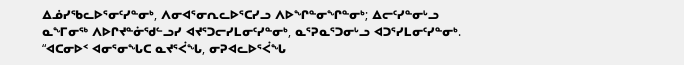ᐃᓅᓯᖃᓚᐅᕐᓂᑦᓯᓐᓂᒃ, ᐱᓂᐊᕐᓂᕆᓚᐅᕐᑕᓯᓗ ᐱᐅᖏᓐᓂᖏᓐᓂᒃ; ᐃᓕᑦᓯᓐᓂᒡᓗ ᓇᖕᒥᓂᖅ ᐱᐅᒋᔪᓐᓃᖁᓪᓗᓯ ᐊᔪᕐᑐᓕᓯᒪᓂᑦᓯᓐᓂᒃ, ᓇᕐᕈᓇᕐᑐᓂᒡᓗ ᐊᑐᕐᓯᒪᓂᑦᓯᓐᓂᒃ.
“ᐊᑕᓂᐅᑉ ᐊᓂᕐᓂᖓᑕ ᓇᔪᕐᐹᖓ, ᓂᕈᐊᓚᐅᕐᐹᖓ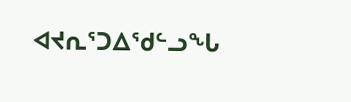ᐊᔪᕆᕐᑐᐃᖁᓪᓗᖓ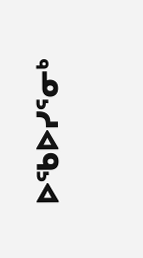ᐅᖃᐅᓯᕐᓂᒃ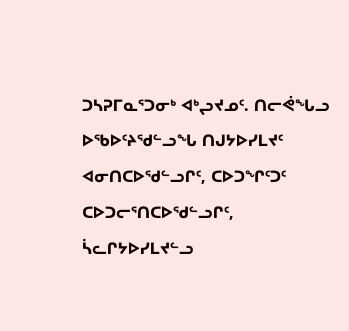ᑐᓴᕈᒥᓇᕐᑐᓂᒃ ᐊᒃᖢᔪᓄᑦ. ᑎᓕᕚᖓᓗ ᐅᖃᐅᑦᔨᖁᓪᓗᖓ ᑎᒍᔭᐅᓯᒪᔪᑦ ᐊᓂᑎᑕᐅᖁᓪᓗᒋᑦ, ᑕᐅᑐᖏᑦᑐᑦ ᑕᐅᑐᓕᕐᑎᑕᐅᖁᓪᓗᒋᑦ, ᓵᓚᒋᔭᐅᓯᒪᔪᓪᓗ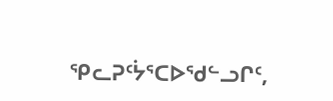ᕿᓚᕈᑦᔮᕐᑕᐅᖁᓪᓗᒋᑦ,